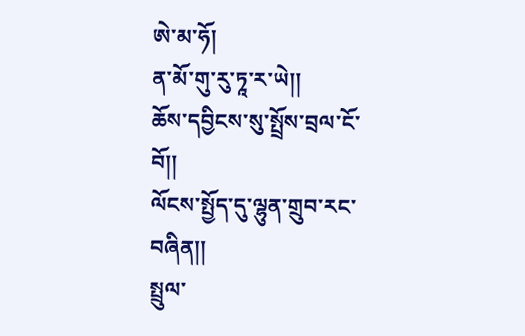ཨེ་མ་ཧོ།
ན་མོ་གུ་རུ་ཏཱ་ར་ཡེ།།
ཆོས་དབྱིངས་སུ་སྤྲོས་བྲལ་ངོ་བོ།།
ལོངས་སྤྱོད་དུ་ལྷུན་གྲུབ་རང་བཞིན།།
སྤྲུལ་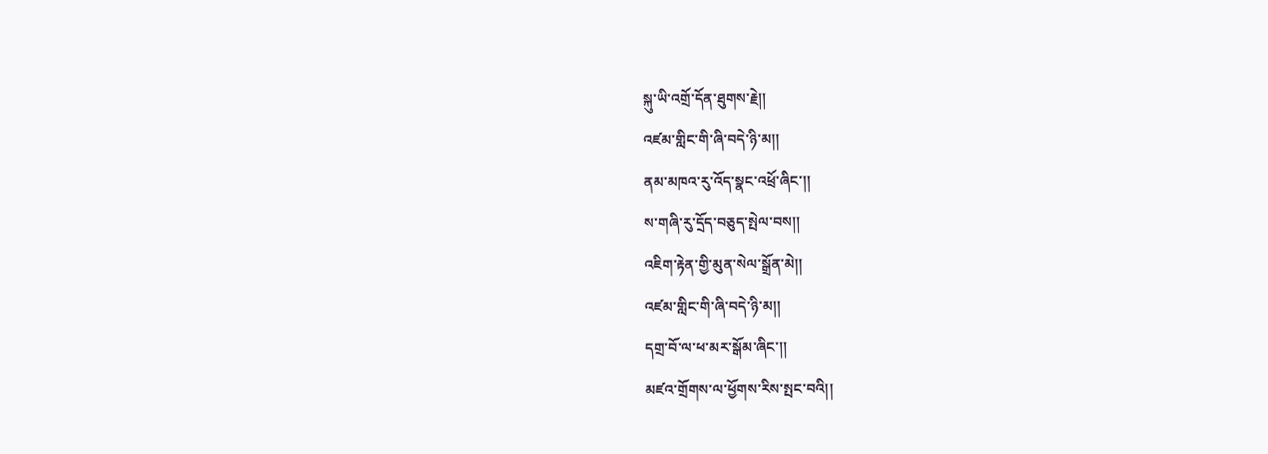སྐུ་ཡི་འགྲོ་དོན་ཐུགས་རྗེ།།
འཛམ་གླིང་གི་ཞི་བདེ་ཉི་མ།།
ནམ་མཁའ་རུ་འོད་སྣང་འཕྲོ་ཞིང་།།
ས་གཞི་རུ་དྲོད་བཅུད་སྤེལ་བས།།
འཇིག་རྟེན་གྱི་མུན་སེལ་སྒྲོན་མེ།།
འཛམ་གླིང་གི་ཞི་བདེ་ཉི་མ།།
དགྲ་བོ་ལ་ཕ་མར་སྒོམ་ཞིང་།།
མཛའ་གྲོགས་ལ་ཕྱོགས་རིས་སྤང་བའི།།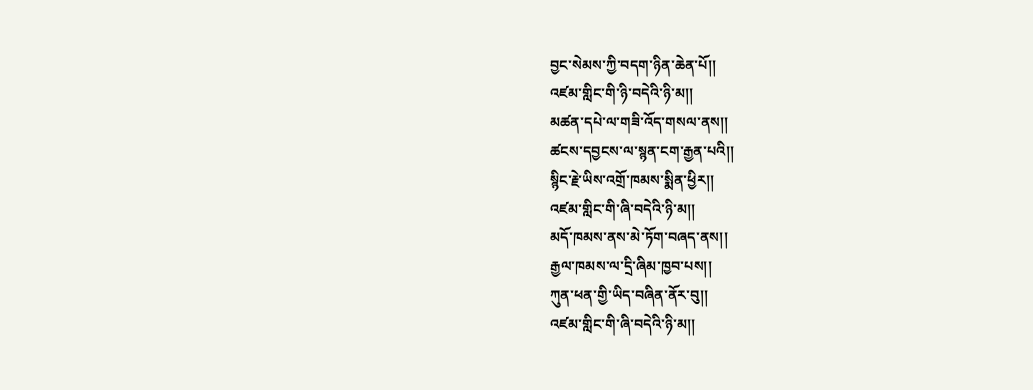བྱང་སེམས་ཀྱི་བདག་ཉིན་ཆེན་པོ།།
འཛམ་གླིང་གི་ཉི་བདེའི་ཉི་མ།།
མཚན་དཔེ་ལ་གཟི་འོད་གསལ་ནས།།
ཚངས་དབྱངས་ལ་སྙན་ངག་རྒྱན་པའི།།
སྙིང་རྗེ་ཡིས་འགྲོ་ཁམས་སྨིན་ཕྱིར།།
འཛམ་གླིང་གི་ཞི་བདེའི་ཉི་མ།།
མདོ་ཁམས་ནས་མེ་ཏོག་བཞད་ནས།།
རྒྱལ་ཁམས་ལ་དྲི་ཞིམ་ཁྱབ་པས།།
ཀུན་ཕན་གྱི་ཡིད་བཞིན་ནོར་བུ།།
འཛམ་གླིང་གི་ཞི་བདེའི་ཉི་མ།།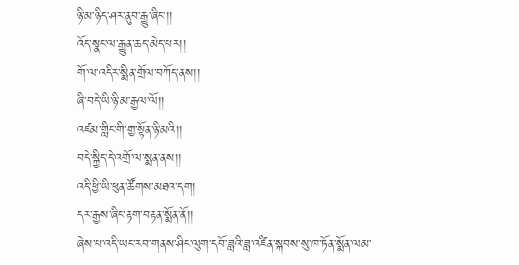ཉི་མ་ཉིད་ཤར་ནུབ་རྒྱུ་ཞིང་།།
འོད་སྣང་ལ་རྒྱུན་ཆད་མེད་པར།།
གོ་ལ་འདིར་སྨིན་གྲོལ་བཀོད་ནས།།
ཞི་བདེ་ཡི་ཉི་མ་རྒྱལ་ལོ།།
འཛམ་གླིང་གི་གྱ་སྟོན་ཉི་མའི།།
བདེ་སྐྱིད་དེ་འགྲོ་ལ་སྨན་ནས།།
འདི་ཕྱི་ཡི་ཕུན་ཚོགས་མཐའ་དག།
དར་རྒྱས་ཞིང་རྟག་བརྟན་སྨོན་ནོ།།
ཞེས་པ་འདི་ཡང་རབ་གནས་ཤིང་ལུག་དབོ་ཟླའི་ཟླ་འཛིན་སྐབས་སུ་ཁ་ཏོན་སྨོན་ལམ་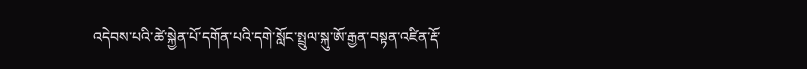འདེབས་པའི་ཚེ་སྐྱེན་པོ་དགོན་པའི་དགེ་སློང་སྤྲུལ་སྐུ་ཨོ་རྒྱན་བསྟན་འཛིན་རྡོ་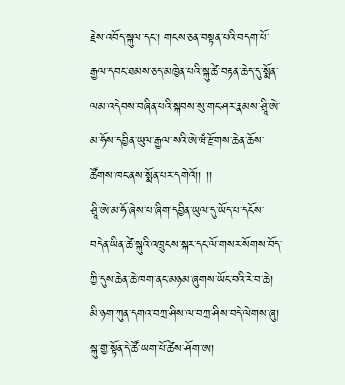རྗེས་འབོད་སྐུལ་དང་། གངས་ཅན་བསྟན་པའི་བདག་པོ་རྒྱལ་དབང་ཐམས་ཅད་མཁྱེན་པའི་སྐུ་ཚེ་བརྟན་ཆེད་དུ་སྨོན་ལམ་འདེབས་བཞིན་པའི་སྐབས་སུ་གང་ཤར་རྣམས་ཤྲཱི་ཨེ་མ་ཧོས་དབྱིན་ཡུལ་རྒྱལ་སའི་ཨེ་ཝཾ་རྫོགས་ཆེན་ཆོས་ཚོགས་ཁང་ནས་སྨོན་པར་དགེའོ།། །།
ཤྲཱི་ཨེ་མ་ཧོ་ཞེས་པ་ཞིག་དབྱིན་ཡུལ་དུ་ཡོད་པ་དངོས་བདེན་ཡིན་ཚེ་སྐུའི་འཁྲུངས་སྐར་དང་ལོ་གསར་སོགས་བོད་ཀྱི་དུས་ཆེན་ཆེ་ཁག་ནང་མཉམ་ཞུགས་ཡོང་བའི་རེ་བ་ཆེ།
མི་ཉག་ཀུན་དགའ་བཀྲ་ཤིས་ལ་བཀྲ་ཤིས་བདེ་ལེགས་ཞུ། སྐུ་གྱ་སྟོན་དེ་ཚོ་ཡག་པོ་ཚེས་ཤོག་ཨ།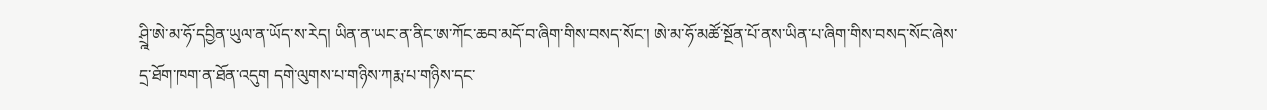ཤྲྰི་ཨེ་མ་ཧོ་དབྱིན་ཡུལ་ན་ཡོད་ས་རེད། ཡིན་ན་ཡང་ན་ནིང་ཨ་ཀོང་ཆབ་མདོ་བ་ཞིག་གིས་བསད་སོང་། ཨེ་མ་ཧོ་མཚོ་སྔོན་པོ་ནས་ཡིན་པ་ཞིག་གིས་བསད་སོང་ཞེས་དྲ་ཐོག་ཁག་ན་ཐོན་འདུག དགེ་ལུགས་པ་གཉིས་ཀརྨ་པ་གཉིས་དང་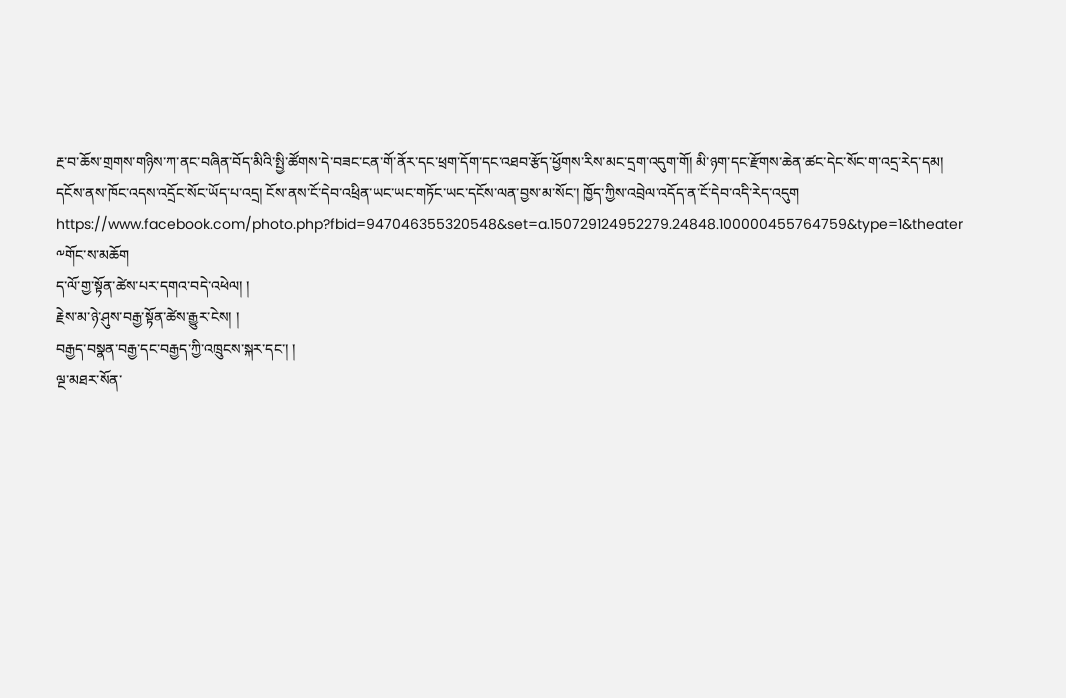རྔ་བ་ཆོས་གྲགས་གཉིས་ཀ་ནང་བཞིན་བོད་མིའི་སྤྱི་ཚོགས་དེ་བཟང་ངན་གོ་ནོར་དང་ཕྲག་དོག་དང་འཐབ་རྩོད་ཕྱོགས་རིས་མང་དྲག་འདུག་གོ། མི་ཉག་དང་རྫོགས་ཆེན་ཚང་དེང་སོང་ག་འདྲ་རེད་དམ། དངོས་ནས་ཁོང་འདས་འདྲོང་སོང་ཡོད་པ་འདྲ། ངོས་ནས་ངོ་དེབ་འཕྲིན་ཡང་ཡང་གཏོང་ཡང་དངོས་ལན་བྱས་མ་སོང་། ཁྱོད་ཀྱིས་འབྲེལ་འདོད་ན་ངོ་དེབ་འདི་རེད་འདུག https://www.facebook.com/photo.php?fbid=947046355320548&set=a.150729124952279.24848.100000455764759&type=1&theater
༸གོང་ས་མཆོག
ད་ལོ་གྱ་སྟོན་ཚེས་པར་དགའ་བདེ་འཕེལ། །
རྗེས་མ་ཉེ་ཤུས་བརྒྱ་སྟོན་ཚེས་རྒྱུར་ངེས། །
བརྒྱད་བསྣན་བརྒྱ་དང་བརྒྱད་ཀྱི་འཁྲུངས་སྐར་དང་། །
ལྔ་མཐར་སོན་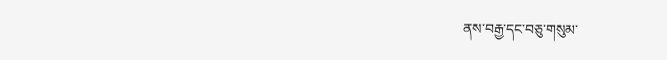ནས་བརྒྱ་དང་བཅུ་གསུམ་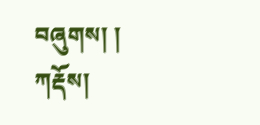བཞུགས། །
ཀརྡོས།